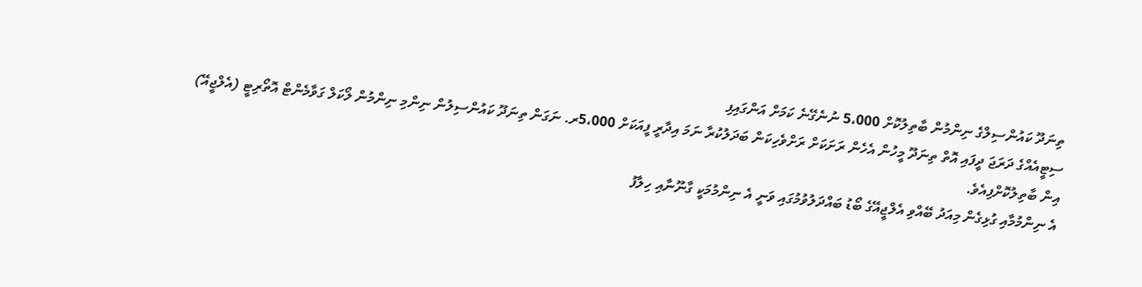ތިނަދޫ ކައުންސިލްގެ ނިންމުން ބާތިލުކޮށް 5،000 ނުނެގޭނެ ކަމަށް އަންގައިފި
ސިޓީއެއްގެ ދަރަޖަ ދީފައި އޮތް ތިނަދޫ މީހުން އެހެން ރަށަކަށް ރަށްވެހިކަން ބަދަލުކުރާ ނަމަ އިދާރީ ފީއަކަށް 5،000ރ. ނަގަން ތިނަދޫ ކައުންސިލުން ނިންމި ނިންމުން ލޯކަލް ގަވާމެންޓް އޮތޯރިޓީ (އެލްޖީއޭ) އިން ބާތިލުކޮށްފިއެވެ.
އެ ނިންމުމާއި ގުޅިގެން މިއަދު ބޭއްވި އެލްޖީއޭގެ ބޯޑު ބައްދަލުވުމުގައި ވަނީ އެ ނިންމުމަކީ ގާނޫނާއި ހިލާފު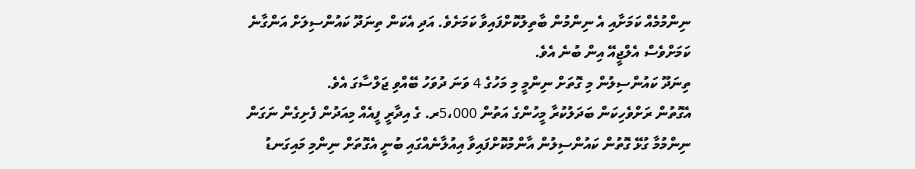ނިންމުމެއް ކަމަށާއި އެ ނިންމުން ބާތިލުކޮށްފައިވާ ކަމަށެވެ. އަދި އެކަން ތިނަދޫ ކައުންސިލަށް އަންގާނެ ކަމަށްވެސް އެލްޖީއޭ އިން ބުނެ އެވެ.
ތިނަދޫ ކައުންސިލުން މި ގޮތަށް ނިންމީ މި މަހުގެ 4 ވަނަ ދުވަހު ބޭއްވި ޖަލްސާގަ އެވެ.
އެގޮތުން ރަށްވެހިކަން ބަދަލުކުރާ މީހުންގެ އަތުން 5،000ރ. ގެ އިދާރީ ފީއެއް މިއަދުން ފެށިގެން ނަގަން ނިންމުމާ ގުޅޭ ގޮތުން ކައުންސިލުން އާންމުކޮށްފައިވާ އިއުލާނެއްގައި ބުނީ އެގޮތަށް ނިންމި މައިގަނޑު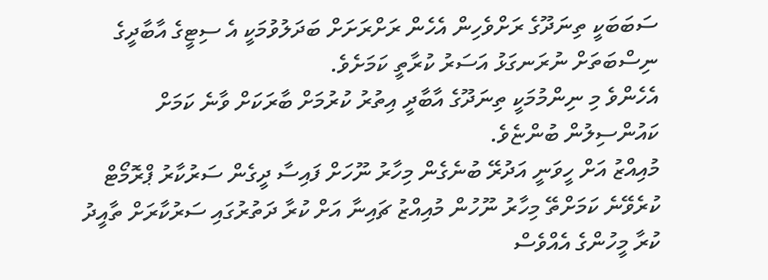ސަބަބަކީ ތިނަދޫގެ ރަށްވެހިން އެހެން ރަށްރަށަށް ބަދަލުވުމަކީ އެ ސިޓީގެ އާބާދީގެ ނިސްބަތަށް ނުރަނގަޅު އަސަރު ކުރާތީ ކަމަށެވެ.
އެހެންވެ މި ނިންމުމަކީ ތިނަދޫގެ އާބާދީ އިތުރު ކުރުމަށް ބާރަކަށް ވާނެ ކަމަށް ކައުންސިލުން ބުންޏެވެ.
މުއިއްޒު އަށް ހީވަނީ އަދުރޭ ބުނެގެން މިހާރު ނޫހަށް ފައިސާ ދީގެން ސަރުކާރު ޕްރޮމޯޓް ކުރެވޭނެ ކަމަށްތޭ މިހާރު ނޫހުން މުއިއްޒު ޗައިނާ އަށް ކުރާ ދަތުރުގައި ސަރުކާރަށް ތާއީދު ކުރާ މީހުންގެ އެއްވެސް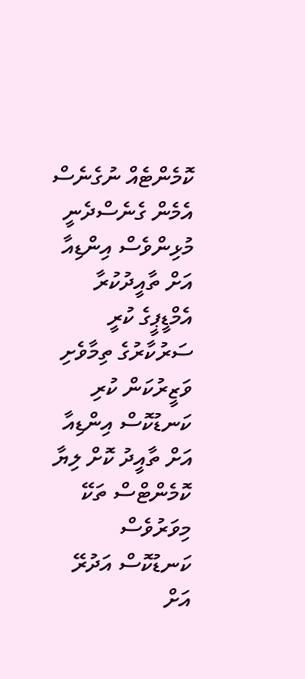ކޮމެންޓެއް ނުގެނެސް އެމެން ގެނެސްދެނީ މުޅިންވެސް އިންޑިއާ އަށް ތާއީދުކުރާ އެމްޑީޕީގެ ކުރީ ސަރުކާރުގެ ތިމާވެށި ވަޒީރުކަން ކުރި ކަނޑުކޮސް އިންޑިއާ އަށް ތާއީދު ކޮށް ލިޔާ ކޮމެންޓްސް ތަކޭ މިވަރުވެސް ކަނޑުކޮސް އަދުރޭ އަށް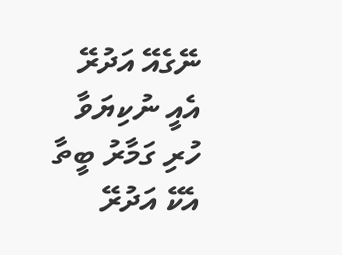ނޭގެއޭ އަދުރޭ އެއީ ނުކިޔަވާ ހުރި ގަމާރު ބީތާ އެކޭ އަދުރޭ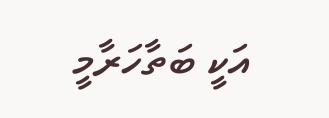އަކީ ބަތާހަރާމީ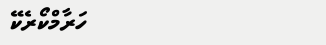ހަރާމްކޯރެކޭ